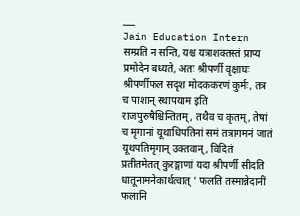___
Jain Education Intern
सम्प्रति न सन्ति, यश्च यत्राशक्तस्तं प्राप्य प्रमोदेन बध्यते, अतः श्रीपर्णी वृक्षाघः श्रीपर्णीफल सदृश मोदककरणं कुर्मः, तत्र च पाशान् स्थापयाम इति राजपुरुषैश्चिन्तितम्, तथैव च कृतम्, तेषां च मृगानां यूथाधिपतिनां समं तत्रागमनं जातं यूथपतिमृगान् उक्तवान्, विदितं प्रतीतमेतत् कुरङ्गाणां यदा श्रीपर्णी सीदति धातूनामनेकार्थत्वात् ' फलति तस्मान्नेदानीं फलानि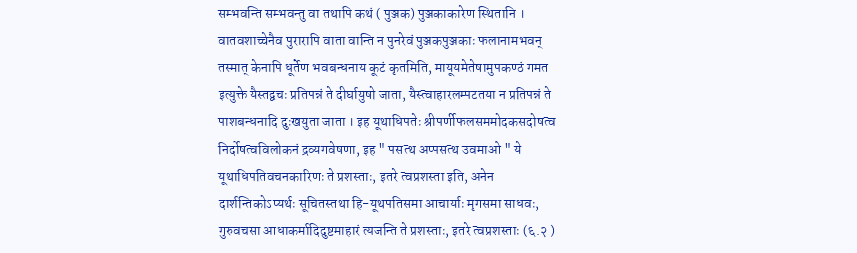सम्भवन्ति सम्भवन्तु वा तथापि कथं ( पुञ्जक) पुञ्जकाकारेण स्थितानि । वातवशाच्चेनैव पुरारापि वाता वान्ति न पुनरेवं पुञ्जकपुञ्जकाः फलानामभवन् तस्मात् केनापि धूर्तेण भवबन्धनाय कूटं कृतमिति, मायूयमेतेषामुपकण्ठं गमत इत्युक्ते यैस्तद्वचः प्रतिपन्नं ते दीर्घायुषो जाता, यैस्त्वाहारलम्पटतया न प्रतिपन्नं ते पाशबन्धनादि दुःखयुता जाता । इह यूथाधिपतेः श्रीपर्णीफलसममोदकसदोषत्व निर्दोषत्वविलोकनं द्रव्यगवेषणा, इह " पसत्थ अप्पसत्थ उवमाओ " ये यूथाधिपतिवचनकारिणः ते प्रशस्ताः, इतरे त्वप्रशस्ता इति, अनेन दार्शन्तिकोऽप्यर्थः सूचितस्तथा हि-यूथपतिसमा आचार्याः मृगसमा साधवः, गुरुवचसा आधाकर्मादिदुष्टमाहारं त्यजन्ति ते प्रशस्ताः, इतरे त्वप्रशस्ताः (६.२ )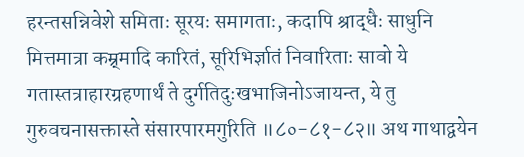हरन्तसन्निवेशे समिताः सूरयः समागताः, कदापि श्राद्धैः साधुनि मित्तमात्रा कम्र्मादि कारितं, सूरिभिर्ज्ञातं निवारिताः सावो ये गतास्तत्राहारग्रहणार्थं ते दुर्गतिदुःखभाजिनोऽजायन्त, ये तु गुरुवचनासक्तास्ते संसारपारमगुरिति ॥८०-८१-८२॥ अथ गाथाद्वयेन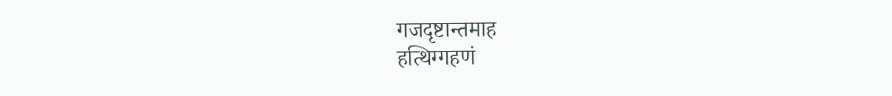गजदृष्टान्तमाह
हत्थिग्गहणं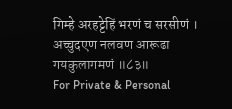गिम्हे अरहट्टेहिं भरणं च सरसीणं । अच्चुदएण नलवण आरूढा गयकुलागमणं ॥८३॥
For Private & Personal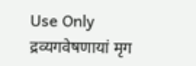Use Only
द्रव्यगवेषणायां मृग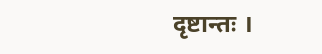दृष्टान्तः ।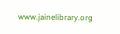www.jainelibrary.org